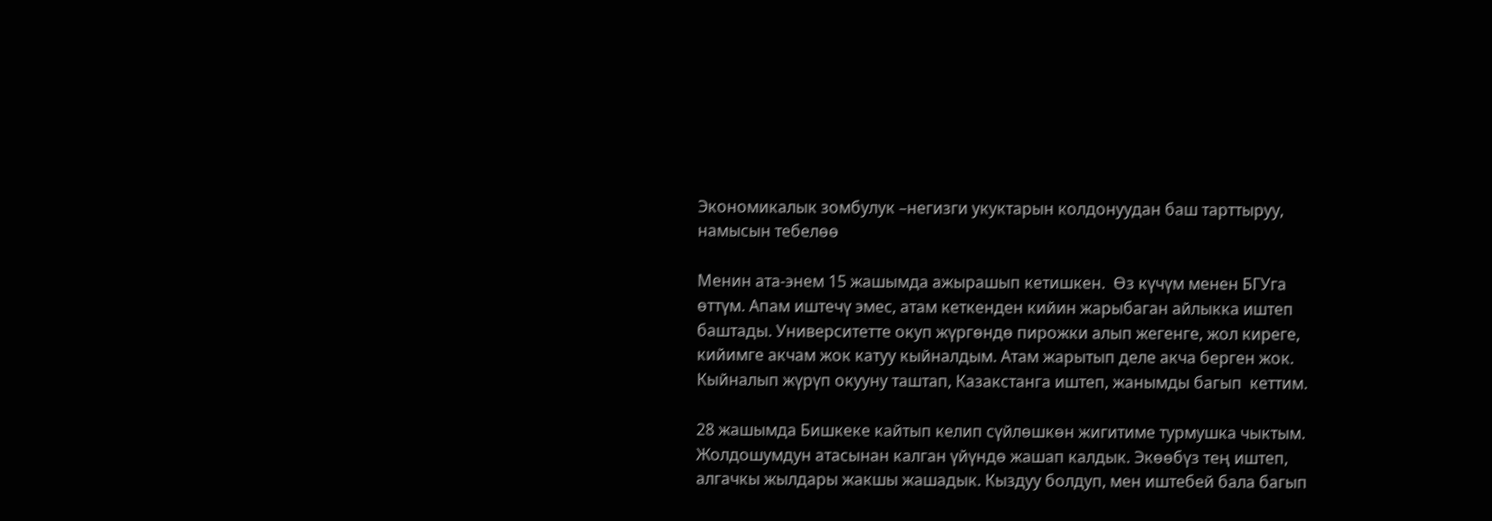Экономикалык зомбулук –негизги укуктарын колдонуудан баш тарттыруу, намысын тебелөө

Менин ата-энем 15 жашымда ажырашып кетишкен.  Өз күчүм менен БГУга  өттүм. Апам иштечү эмес, атам кеткенден кийин жарыбаган айлыкка иштеп баштады. Университетте окуп жүргөндө пирожки алып жегенге, жол киреге, кийимге акчам жок катуу кыйналдым. Атам жарытып деле акча берген жок. Кыйналып жүрүп окууну таштап, Казакстанга иштеп, жанымды багып  кеттим.

28 жашымда Бишкеке кайтып келип сүйлөшкөн жигитиме турмушка чыктым. Жолдошумдун атасынан калган үйүндө жашап калдык. Экөөбүз тең иштеп, алгачкы жылдары жакшы жашадык. Кыздуу болдуп, мен иштебей бала багып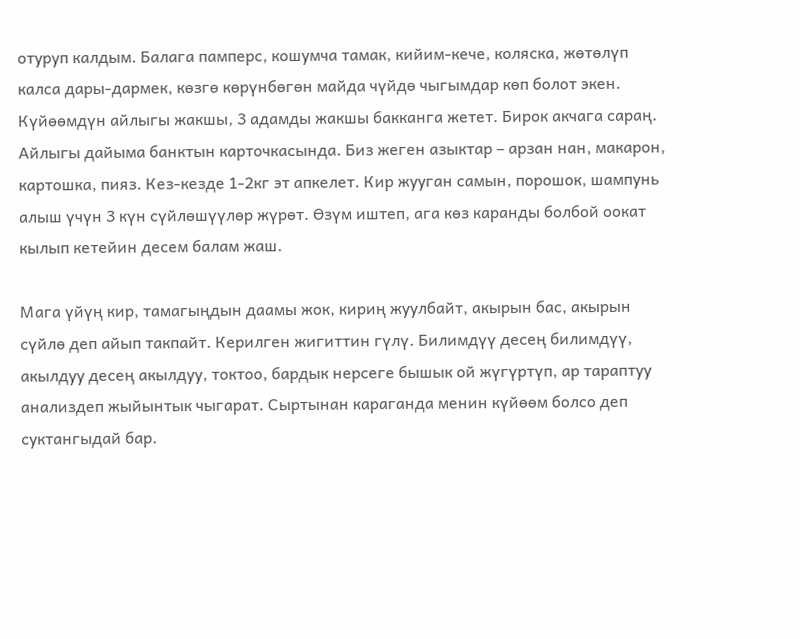отуруп калдым. Балага памперс, кошумча тамак, кийим-кече, коляска, жөтөлүп калса дары-дармек, көзгө көрүнбөгөн майда чүйдө чыгымдар көп болот экен. Күйөөмдүн айлыгы жакшы, 3 адамды жакшы бакканга жетет. Бирок акчага сараң. Айлыгы дайыма банктын карточкасында. Биз жеген азыктар – арзан нан, макарон, картошка, пияз. Кез-кезде 1-2кг эт апкелет. Кир жууган самын, порошок, шампунь алыш үчүн 3 күн сүйлөшүүлөр жүрөт. Өзүм иштеп, ага көз каранды болбой оокат кылып кетейин десем балам жаш.

Мага үйүң кир, тамагыңдын даамы жок, кириң жуулбайт, акырын бас, акырын сүйлө деп айып такпайт. Керилген жигиттин гүлү. Билимдүү десең билимдүү, акылдуу десең акылдуу, токтоо, бардык нерсеге бышык ой жүгүртүп, ар тараптуу анализдеп жыйынтык чыгарат. Сыртынан караганда менин күйөөм болсо деп суктангыдай бар.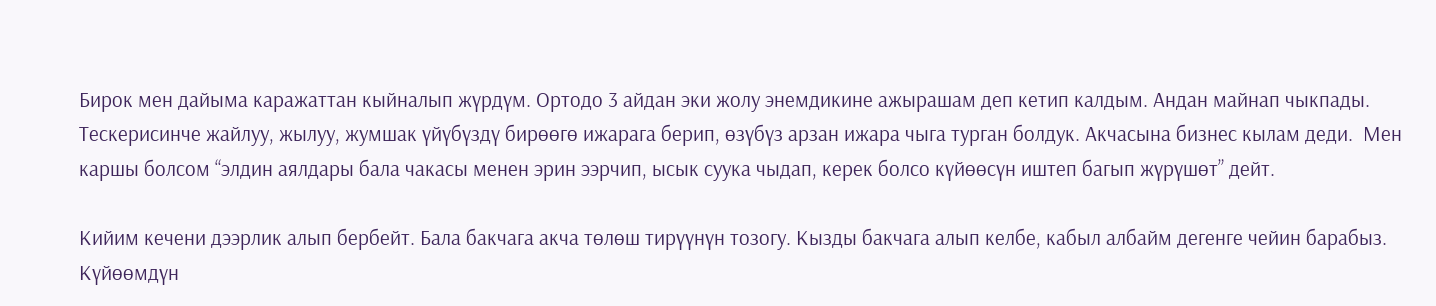Бирок мен дайыма каражаттан кыйналып жүрдүм. Ортодо 3 айдан эки жолу энемдикине ажырашам деп кетип калдым. Андан майнап чыкпады. Тескерисинче жайлуу, жылуу, жумшак үйүбүздү бирөөгө ижарага берип, өзүбүз арзан ижара чыга турган болдук. Акчасына бизнес кылам деди.  Мен каршы болсом “элдин аялдары бала чакасы менен эрин ээрчип, ысык суука чыдап, керек болсо күйөөсүн иштеп багып жүрүшөт” дейт.

Кийим кечени дээрлик алып бербейт. Бала бакчага акча төлөш тирүүнүн тозогу. Кызды бакчага алып келбе, кабыл албайм дегенге чейин барабыз. Күйөөмдүн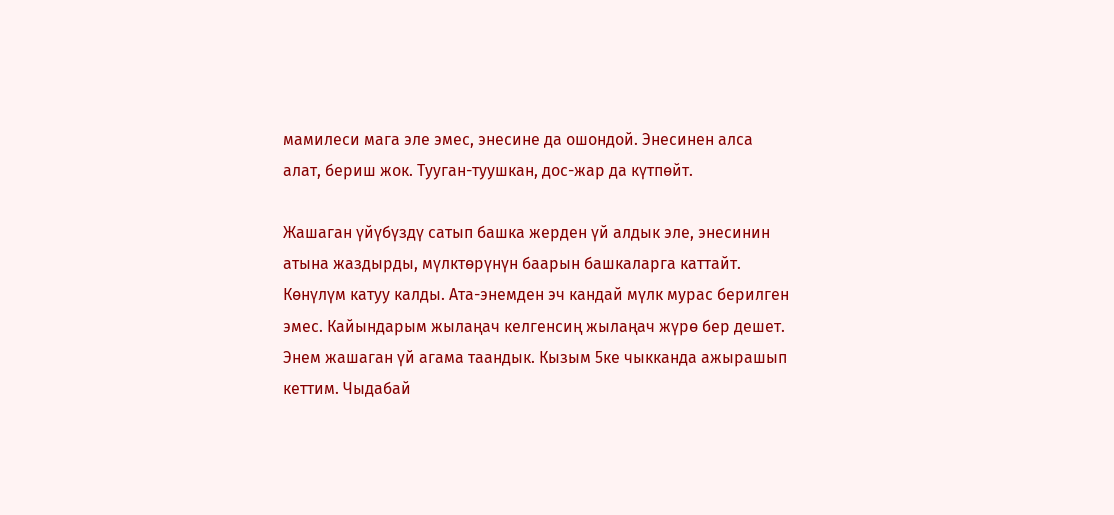мамилеси мага эле эмес, энесине да ошондой. Энесинен алса алат, бериш жок. Тууган-туушкан, дос-жар да күтпөйт.

Жашаган үйүбүздү сатып башка жерден үй алдык эле, энесинин атына жаздырды, мүлктөрүнүн баарын башкаларга каттайт. Көнүлүм катуу калды. Ата-энемден эч кандай мүлк мурас берилген эмес. Кайындарым жылаңач келгенсиң жылаңач жүрө бер дешет. Энем жашаган үй агама таандык. Кызым 5ке чыкканда ажырашып кеттим. Чыдабай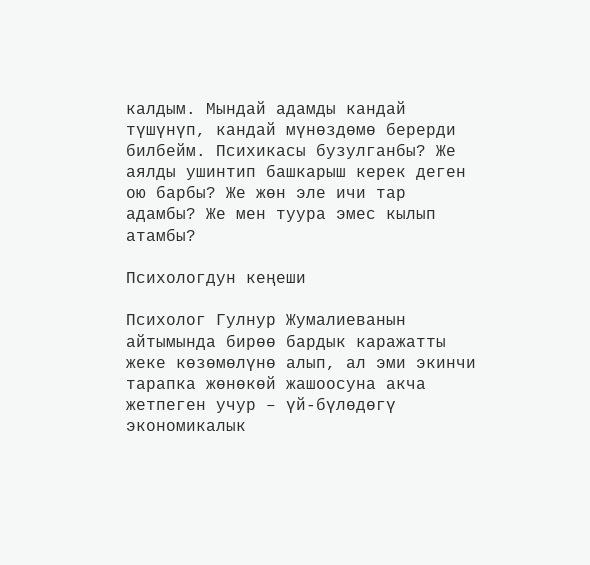калдым. Мындай адамды кандай түшүнүп, кандай мүнөздөмө берерди билбейм. Психикасы бузулганбы? Же аялды ушинтип башкарыш керек деген ою барбы? Же жөн эле ичи тар адамбы? Же мен туура эмес кылып атамбы?

Психологдун кеңеши

Психолог Гулнур Жумалиеванын айтымында бирөө бардык каражатты жеке көзөмөлүнө алып, ал эми экинчи тарапка жөнөкөй жашоосуна акча жетпеген учур – үй-бүлөдөгү экономикалык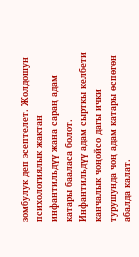зомбулук деп эсептелет. Жолдошун  психологиялык жактан инфантильдүү жана сараң адам катары бааласа болот. Инфантильдүү адам сырткы келбети канчалык чоңойсо дагы ички турушунда чоң адам катары өспөгөн абалда калат.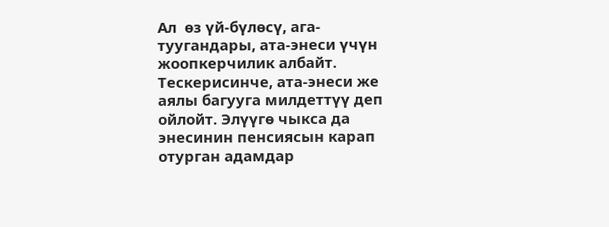Ал  өз үй-бүлөсү, ага-туугандары, ата-энеси үчүн жоопкерчилик албайт. Тескерисинче, ата-энеси же аялы багууга милдеттүү деп ойлойт. Элүүгө чыкса да энесинин пенсиясын карап отурган адамдар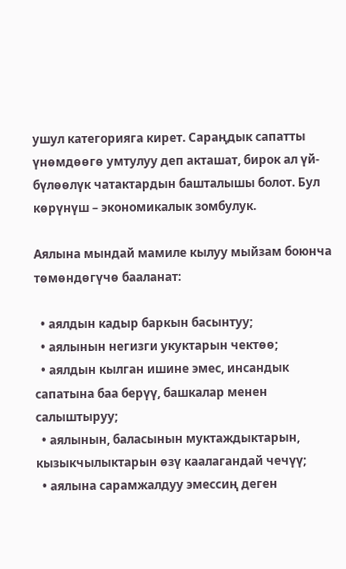ушул категорияга кирет. Сараңдык сапатты үнөмдөөгө умтулуу деп акташат, бирок ал үй-бүлөөлүк чатактардын башталышы болот. Бул көрүнүш – экономикалык зомбулук.

Аялына мындай мамиле кылуу мыйзам боюнча төмөндөгүчө бааланат:

  • аялдын кадыр баркын басынтуу;
  • аялынын негизги укуктарын чектөө;
  • аялдын кылган ишине эмес, инсандык сапатына баа берүү, башкалар менен салыштыруу;
  • аялынын, баласынын муктаждыктарын, кызыкчылыктарын өзү каалагандай чечүү;
  • аялына сарамжалдуу эмессиң деген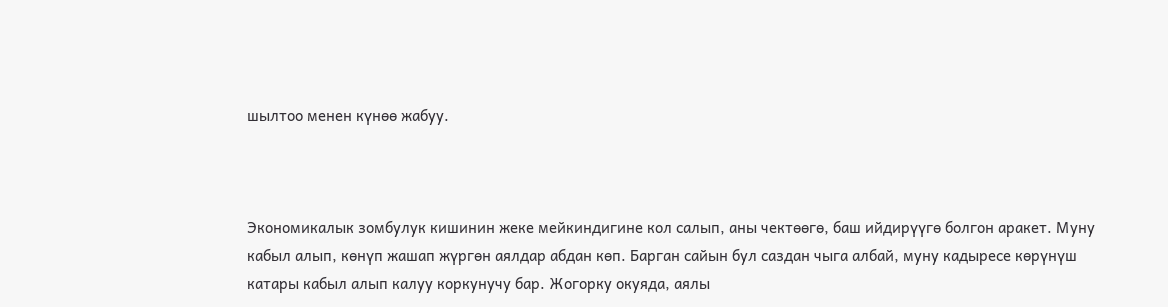шылтоо менен күнөө жабуу.



Экономикалык зомбулук кишинин жеке мейкиндигине кол салып, аны чектөөгө, баш ийдирүүгө болгон аракет. Муну кабыл алып, көнүп жашап жүргөн аялдар абдан көп. Барган сайын бул саздан чыга албай, муну кадыресе көрүнүш катары кабыл алып калуу коркунучу бар. Жогорку окуяда, аялы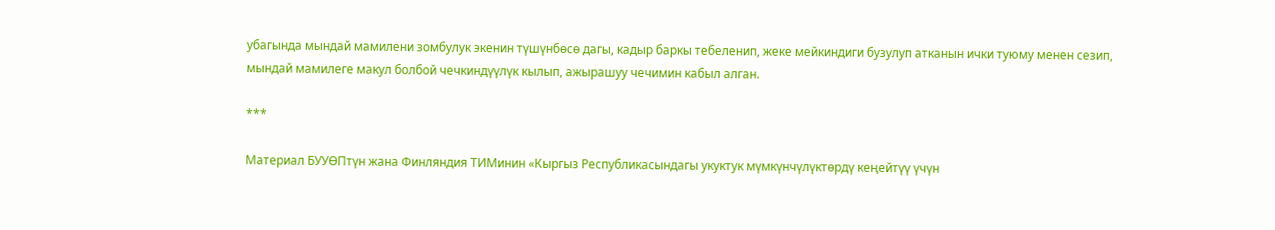убагында мындай мамилени зомбулук экенин түшүнбөсө дагы, кадыр баркы тебеленип, жеке мейкиндиги бузулуп атканын ички туюму менен сезип, мындай мамилеге макул болбой чечкиндүүлүк кылып, ажырашуу чечимин кабыл алган.

***

Материал БУУӨПтүн жана Финляндия ТИМинин «Кыргыз Республикасындагы укуктук мүмкүнчүлүктөрдү кеңейтүү үчүн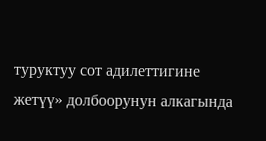туруктуу сот адилеттигине жетүү» долбоорунун алкагында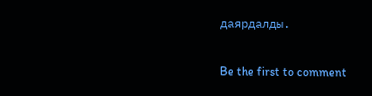даярдалды.

Be the first to comment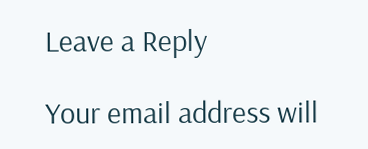Leave a Reply

Your email address will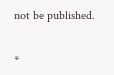not be published.


*